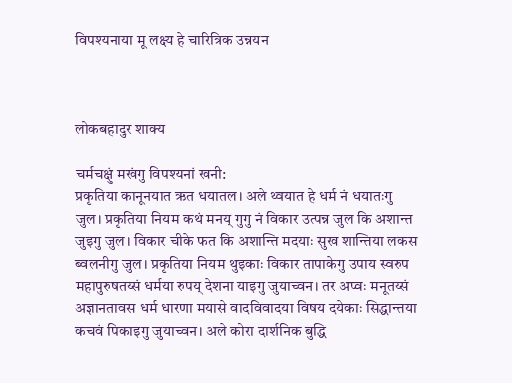विपश्यनाया मू लक्ष्य हे चारित्रिक उन्नयन



लोकबहादुर शाक्य

चर्मचक्षुं मखंगु विपश्यनां खनी:
प्रकृतिया कानूनयात ऋत धयातल। अले थ्वयात हे धर्म नं धयातःगु जुल। प्रकृतिया नियम कथं मनय् गुगु नं विकार उत्पन्न जुल कि अशान्त जुइगु जुल। विकार चीके फत कि अशान्ति मदयाः सुख शान्तिया लकस ब्वलनीगु जुल। प्रकृतिया नियम थुइकाः विकार तापाकेगु उपाय स्वरुप महापुरुषतय्सं धर्मया रुपय् देशना याइगु जुयाच्वन। तर अप्वः मनूतय्सं अज्ञानतावस धर्म धारणा मयासे वादविवादया विषय दयेकाः सिद्धान्तया कचवं पिकाइगु जुयाच्वन। अले कोरा दार्शनिक बुद्धि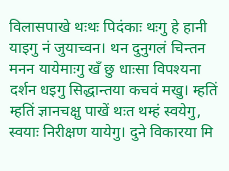विलासपाखे थःथः पिदंकाः थःगु हे हानी याइगु नं जुयाच्वन। थन दुनुगलं चिन्तन मनन यायेमाःगु खँ छु धाःसा विपश्यना दर्शन धइगु सिद्धान्तया कचवं मखु। म्हतिं म्हतिं ज्ञानचक्षु पाखें थःत थम्हं स्वयेगु, स्वयाः निरीक्षण यायेगु। दुने विकारया मि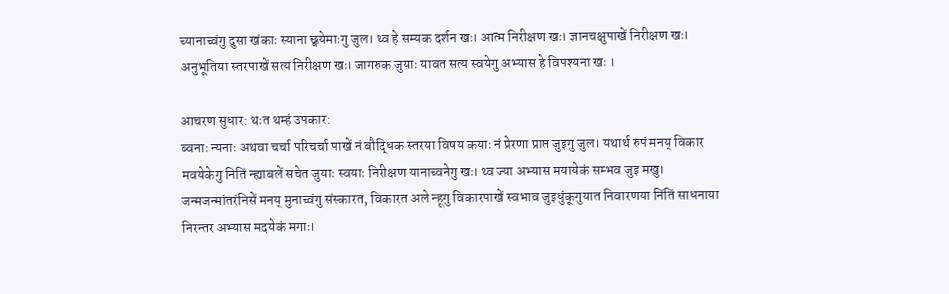च्यानाच्वंगु दुसा खंकाः स्याना छ्वयेमाःगु जुल। थ्व हे सम्यक दर्शन खः। आत्म निरीक्षण खः। ज्ञानचक्षुपाखें निरीक्षण खः। अनुभूतिया स्तरपाखें सत्य निरीक्षण खः। जागरुक जुयाः यावत सत्य स्वयेगु अभ्यास हे विपश्यना खः ।

आचरण सुधार: थःत थम्हं उपकार:
ब्वनाः न्यनाः अथवा चर्चा परिचर्चा पाखें नं बौद्धिक स्तरया विषय कयाः नं प्रेरणा प्राप्त जुइगु जुल। यथार्थ रुपं मनय् विकार मवयेकेगु नितिं न्ह्याबलें सचेत जुयाः स्वयाः निरीक्षण यानाच्वनेगु खः। थ्व ज्या अभ्यास मयायेकं सम्भव जुइ मखु। जन्मजन्मांतरंनिसें मनय् मुनाच्वंगु संस्कारत, विकारत अले न्हूगु विकारपाखें स्वभाव जुइधुंकूगुयात निवारणया निंतिं साधनाया निरन्तर अभ्यास मदयेकं मगाः।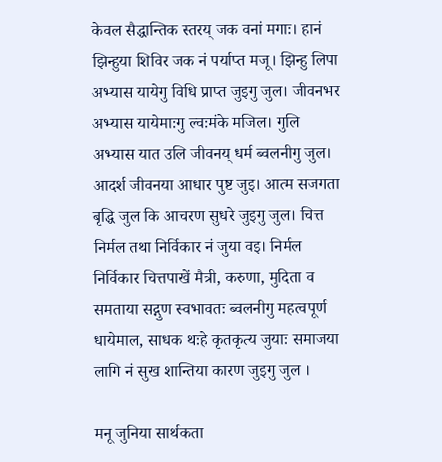केवल सैद्धान्तिक स्तरय् जक वनां मगाः। हानं झिन्हुया शिविर जक नं पर्याप्त मजू। झिन्हु लिपा अभ्यास यायेगु विधि प्राप्त जुइगु जुल। जीवनभर अभ्यास यायेमाःगु ल्वःमंके मजिल। गुलि अभ्यास यात उलि जीवनय् धर्म ब्वलनीगु जुल। आदर्श जीवनया आधार पुष्ट जुइ। आत्म सजगता बृद्धि जुल कि आचरण सुधरे जुइगु जुल। चित्त निर्मल तथा निर्विकार नं जुया वइ। निर्मल निर्विकार चित्तपाखें मैत्री, करुणा, मुदिता व समताया सद्गुण स्वभावतः ब्वलनीगु महत्वपूर्ण धायेमाल, साधक थःहे कृतकृत्य जुयाः समाजया लागि नं सुख शान्तिया कारण जुइगु जुल ।

मनू जुनिया सार्थकता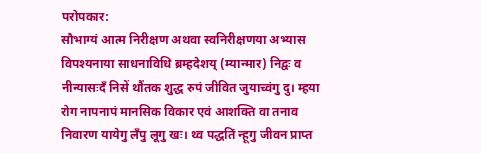परोपकार:
सौभाग्यं आत्म निरीक्षण अथवा स्वनिरीक्षणया अभ्यास विपश्यनाया साधनाविधि ब्रम्हदेशय् (म्यान्मार) निद्वः व नीन्यासःदँ निसें थौंतक शुद्ध रुपं जीवित जुयाच्वंगु दु। म्हया रोग नापनापं मानसिक विकार एवं आशक्ति वा तनाव निवारण यायेगु लँपु लूगु खः। थ्व पद्धतिं न्हूगु जीवन प्राप्त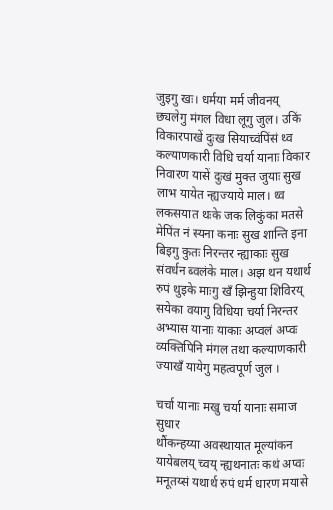जुइगु खः। धर्मया मर्म जीवनय् छ्यलेगु मंगल विधा लूगु जुल। उकिं विकारपाखें दुःख सियाच्वंपिंसं थ्व कल्याणकारी विधि चर्या यानाः विकार निवारण यासें दुःखं मुक्त जुयाः सुख लाभ यायेत न्ह्यज्याये माल। थ्व लकसयात थःके जक लिकुंका मतसे मेपिंत नं स्यना कनाः सुख शान्ति इना बिइगु कुतः निरन्तर न्ह्याकाः सुख संवर्धन ब्वलंके माल। अझ थन यथार्थ रुपं थुइके माःगु खँ झिन्हुया शिविरय् सयेका वयागु विधिया चर्या निरन्तर अभ्यास यानाः याकाः अप्वलं अप्वः व्यक्तिपिनि मंगल तथा कल्याणकारी ज्याखँ यायेगु महत्वपूर्ण जुल ।

चर्चा यानाः मखु चर्या यानाः समाज सुधार
थौंकन्हय्या अवस्थायात मूल्यांकन यायेबलय् च्वय् न्ह्यथनातः कथं अप्वः मनूतय्सं यथार्थ रुपं धर्म धारण मयासे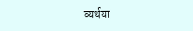व्यर्थया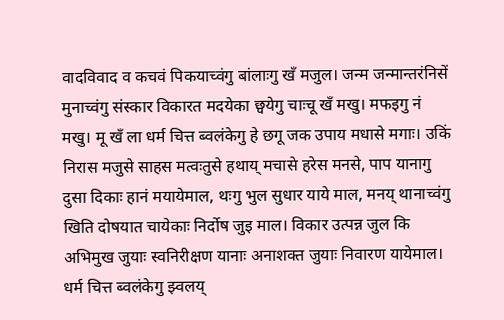वादविवाद व कचवं पिकयाच्वंगु बांलाःगु खँ मजुल। जन्म जन्मान्तरंनिसें मुनाच्वंगु संस्कार विकारत मदयेका छ्वयेगु चाःचू खँ मखु। मफइगु नं मखु। मू खँ ला धर्म चित्त ब्वलंकेगु हे छगू जक उपाय मधासे मगाः। उकिं निरास मजुसे साहस मत्वःतुसे हथाय् मचासे हरेस मनसे, पाप यानागु दुसा दिकाः हानं मयायेमाल, थःगु भुल सुधार याये माल, मनय् थानाच्वंगु खिति दोषयात चायेकाः निर्दोष जुइ माल। विकार उत्पन्न जुल कि अभिमुख जुयाः स्वनिरीक्षण यानाः अनाशक्त जुयाः निवारण यायेमाल। धर्म चित्त ब्वलंकेगु झ्वलय्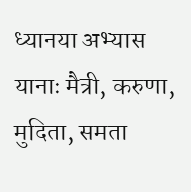ध्यानया अभ्यास यानाः मैत्री, करुणा, मुदिता, समता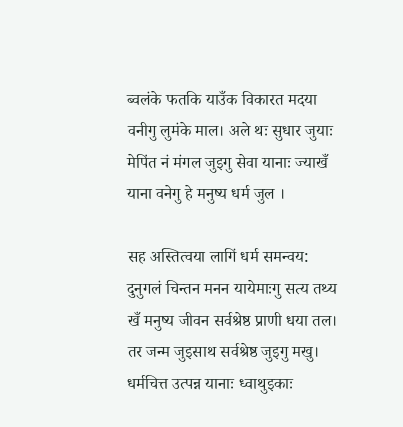ब्वलंके फतकि याउँक विकारत मदया वनीगु लुमंके माल। अले थः सुधार जुयाः मेपिंत नं मंगल जुइगु सेवा यानाः ज्याखँ याना वनेगु हे मनुष्य धर्म जुल ।

सह अस्तित्वया लागिं धर्म समन्वय:
दुनुगलं चिन्तन मनन यायेमाःगु सत्य तथ्य खँ मनुष्य जीवन सर्वश्रेष्ठ प्राणी धया तल। तर जन्म जुइसाथ सर्वश्रेष्ठ जुइगु मखु। धर्मचित्त उत्पन्न यानाः ध्वाथुइकाः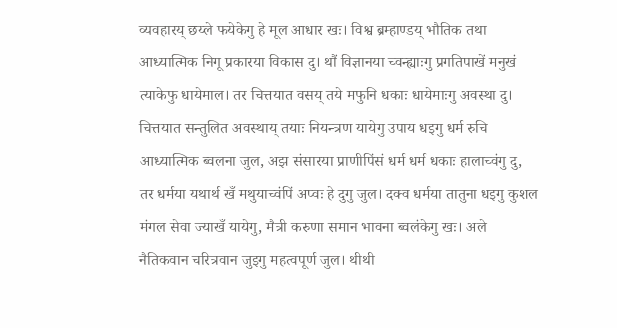व्यवहारय् छय्ले फयेकेगु हे मूल आधार खः। विश्व ब्रम्हाण्डय् भौतिक तथा आध्यात्मिक निगू प्रकारया विकास दु। थौं विज्ञानया च्वन्ह्याःगु प्रगतिपाखें मनुखं त्याकेफु धायेमाल। तर चित्तयात वसय् तये मफुनि धकाः धायेमाःगु अवस्था दु। चित्तयात सन्तुलित अवस्थाय् तयाः नियन्त्रण यायेगु उपाय धइगु धर्म रुचि आध्यात्मिक ब्वलना जुल, अझ संसारया प्राणीपिंसं धर्म धर्म धकाः हालाच्वंगु दु, तर धर्मया यथार्थ खँ मथुयाच्वंपिं अप्वः हे दुगु जुल। दक्व धर्मया तातुना धइगु कुशल मंगल सेवा ज्याखँ यायेगु, मैत्री करुणा समान भावना ब्वलंकेगु खः। अले नैतिकवान चरित्रवान जुइगु महत्वपूर्ण जुल। थीथी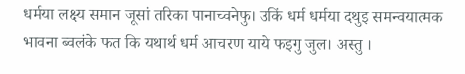धर्मया लक्ष्य समान जूसां तरिका पानाच्वनेफु। उकिं धर्म धर्मया दथुइ समन्वयात्मक भावना ब्वलंके फत कि यथार्थ धर्म आचरण याये फइगु जुल। अस्तु ।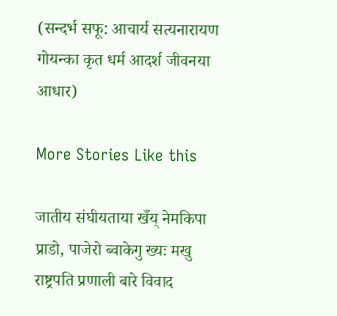(सन्दर्भ सफू: आचार्य सत्यनारायण गोयन्का कृत धर्म आदर्श जीवनया आधार)

More Stories Like this

जातीय संघीयताया खँय् नेमकिपा
प्राडो, पाजेरो ब्वाकेगु ख्यः मखु
राष्ट्रपति प्रणाली बारे विवाद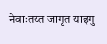नेवाःतय्त जागृत याइगु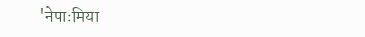'नेपाःमिया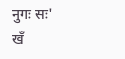नुगः सः'
खँ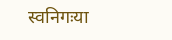स्वनिगःया